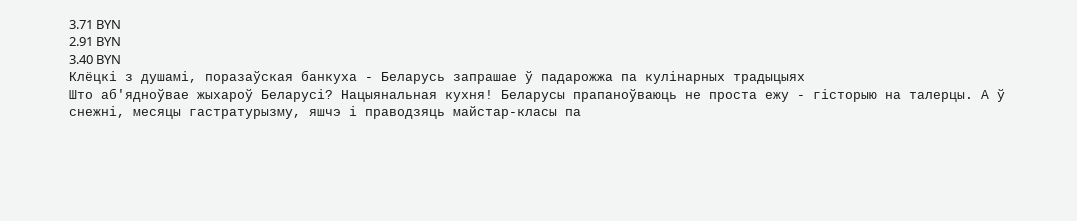3.71 BYN
2.91 BYN
3.40 BYN
Клёцкі з душамі, поразаўская банкуха - Беларусь запрашае ў падарожжа па кулінарных традыцыях
Што аб'ядноўвае жыхароў Беларусі? Нацыянальная кухня! Беларусы прапаноўваюць не проста ежу - гісторыю на талерцы. А ў снежні, месяцы гастратурызму, яшчэ і праводзяць майстар-класы па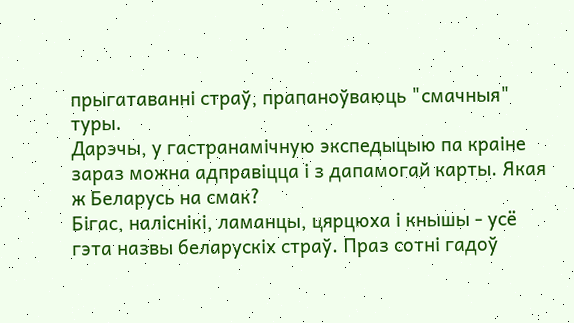прыгатаванні страў, прапаноўваюць "смачныя" туры.
Дарэчы, у гастранамічную экспедыцыю па краіне зараз можна адправіцца і з дапамогай карты. Якая ж Беларусь на смак?
Бігас, наліснікі, ламанцы, цярцюха і кнышы - усё гэта назвы беларускіх страў. Праз сотні гадоў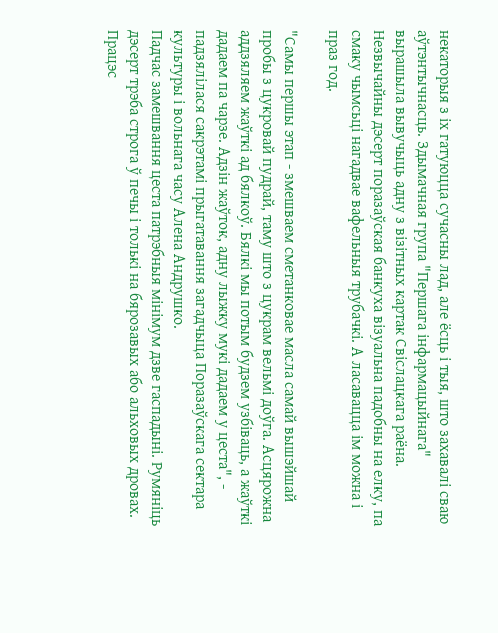некаторыя з іх гатуюцца сучасны лад, але ёсць і тыя, што захавалі сваю аўтэнтычнасць. Здымачная група "Першага інфармацыйнага" вырашыла вывучыць адну з візітных картак Свіслацкага раёна.
Незвычайны дэсерт поразаўская банкуха візуальна падобны на елку, па смаку чымсьці нагадвае вафельныя трубачкі. А ласавацца ім можна і праз год.

"Самы першы этап - змешваем сметанковае масла самай вышэйшай пробы з цукровай пудрай, таму што з цукрам вельмі доўга. Асцярожна аддзяляем жаўткі ад бялкоў. Бялкі мы потым будзем узбіваць, а жаўткі дадаем па чарзе. Адзін жаўток, адну лыжку мукі дадаем у цеста", - падзялілася сакрэтамі прыгатавання загадчыца Поразаўскага сектара культуры і вольнага часу Алена Андрушко.
Падчас замешвання цеста патрэбныя мінімум дзве гаспадыні. Румяніць дэсерт трэба строга ў печы і толькі на бярозавых або альховых дровах.
Працэс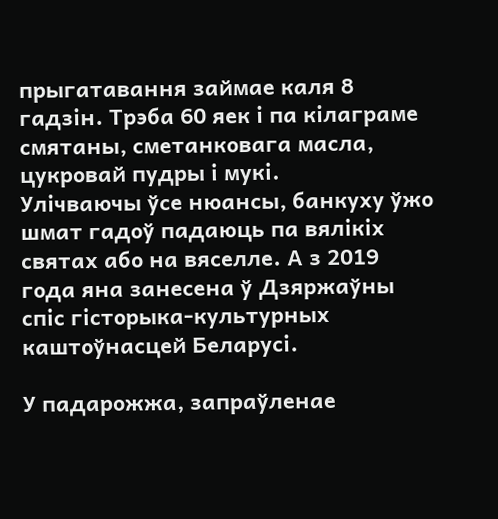прыгатавання займае каля 8 гадзін. Трэба 60 яек і па кілаграме смятаны, сметанковага масла, цукровай пудры і мукі.
Улічваючы ўсе нюансы, банкуху ўжо шмат гадоў падаюць па вялікіх святах або на вяселле. А з 2019 года яна занесена ў Дзяржаўны спіс гісторыка-культурных каштоўнасцей Беларусі.

У падарожжа, запраўленае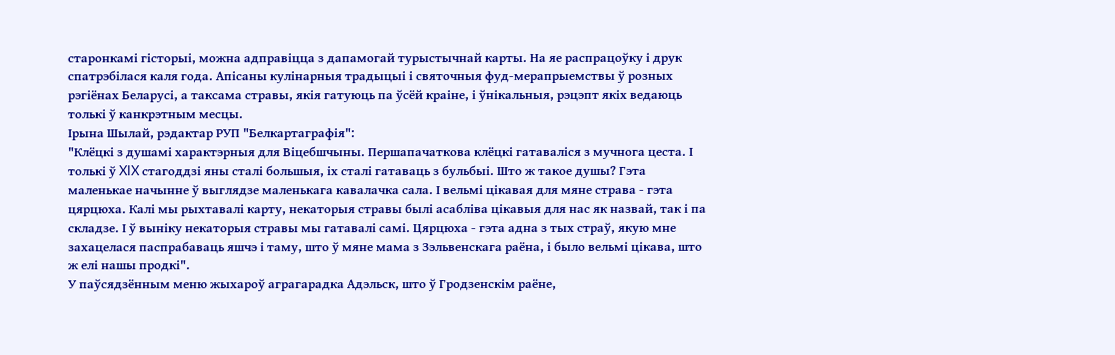старонкамі гісторыі, можна адправіцца з дапамогай турыстычнай карты. На яе распрацоўку і друк спатрэбілася каля года. Апісаны кулінарныя традыцыі і святочныя фуд-мерапрыемствы ў розных рэгіёнах Беларусі, а таксама стравы, якія гатуюць па ўсёй краіне, і ўнікальныя, рэцэпт якіх ведаюць толькі ў канкрэтным месцы.
Ірына Шылай, рэдактар РУП "Белкартаграфія":
"Клёцкі з душамі характэрныя для Віцебшчыны. Першапачаткова клёцкі гатаваліся з мучнога цеста. І толькі ў XIX стагоддзі яны сталі большыя, іх сталі гатаваць з бульбыі. Што ж такое душы? Гэта маленькае начынне ў выглядзе маленькага кавалачка сала. І вельмі цікавая для мяне страва - гэта цярцюха. Калі мы рыхтавалі карту, некаторыя стравы былі асабліва цікавыя для нас як назвай, так і па складзе. І ў выніку некаторыя стравы мы гатавалі самі. Цярцюха - гэта адна з тых страў, якую мне захацелася паспрабаваць яшчэ і таму, што ў мяне мама з Зэльвенскага раёна, і было вельмі цікава, што ж елі нашы продкі".
У паўсядзённым меню жыхароў аграгарадка Адэльск, што ў Гродзенскім раёне,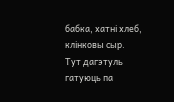бабка, хатні хлеб, клінковы сыр. Тут дагэтуль гатуюць па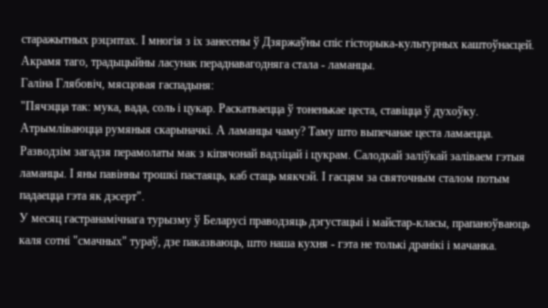старажытных рэцэптах. І многія з іх занесены ў Дзяржаўны спіс гісторыка-культурных каштоўнасцей. Акрамя таго, традыцыйны ласунак пераднавагодняга стала - ламанцы.
Галіна Глябовіч, мясцовая гаспадыня:
"Пячэцца так: мука, вада, соль і цукар. Раскатваецца ў тоненькае цеста, ставіцца ў духоўку. Атрымліваюцца румяныя скарыначкі. А ламанцы чаму? Таму што выпечанае цеста ламаецца. Разводзім загадзя перамолаты мак з кіпячонай вадзіцай і цукрам. Салодкай заліўкай заліваем гэтыя ламанцы. І яны павінны трошкі пастаяць, каб стаць мякчэй. І гасцям за святочным сталом потым падаецца гэта як дэсерт".
У месяц гастранамічнага турызму ў Беларусі праводзяць дэгустацыі і майстар-класы, прапаноўваюць каля сотні "смачных" тураў, дзе паказваюць, што наша кухня - гэта не толькі дранікі і мачанка.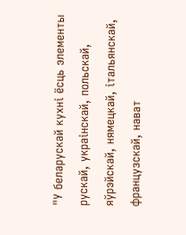"У беларускай кухні ёсць элементы рускай, украінскай, польскай, яўрэйскай, нямецкай, італьянскай, французскай, нават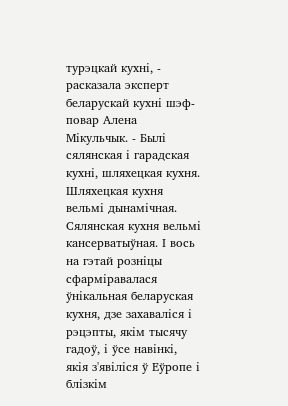турэцкай кухні, - расказала эксперт беларускай кухні шэф-повар Алена Мікульчык. - Былі сялянская і гарадская кухні, шляхецкая кухня. Шляхецкая кухня вельмі дынамічная. Сялянская кухня вельмі кансерватыўная. І вось на гэтай розніцы сфарміравалася ўнікальная беларуская кухня, дзе захаваліся і рэцэпты, якім тысячу гадоў, і ўсе навінкі, якія з'явіліся ў Еўропе і блізкім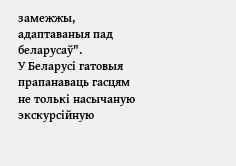замежжы, адаптаваныя пад беларусаў".
У Беларусі гатовыя прапанаваць гасцям не толькі насычаную экскурсійную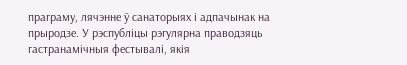праграму, лячэнне ў санаторыях і адпачынак на прыродзе. У рэспубліцы рэгулярна праводзяць гастранамічныя фестывалі, якія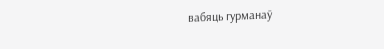вабяць гурманаў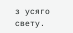з усяго свету.